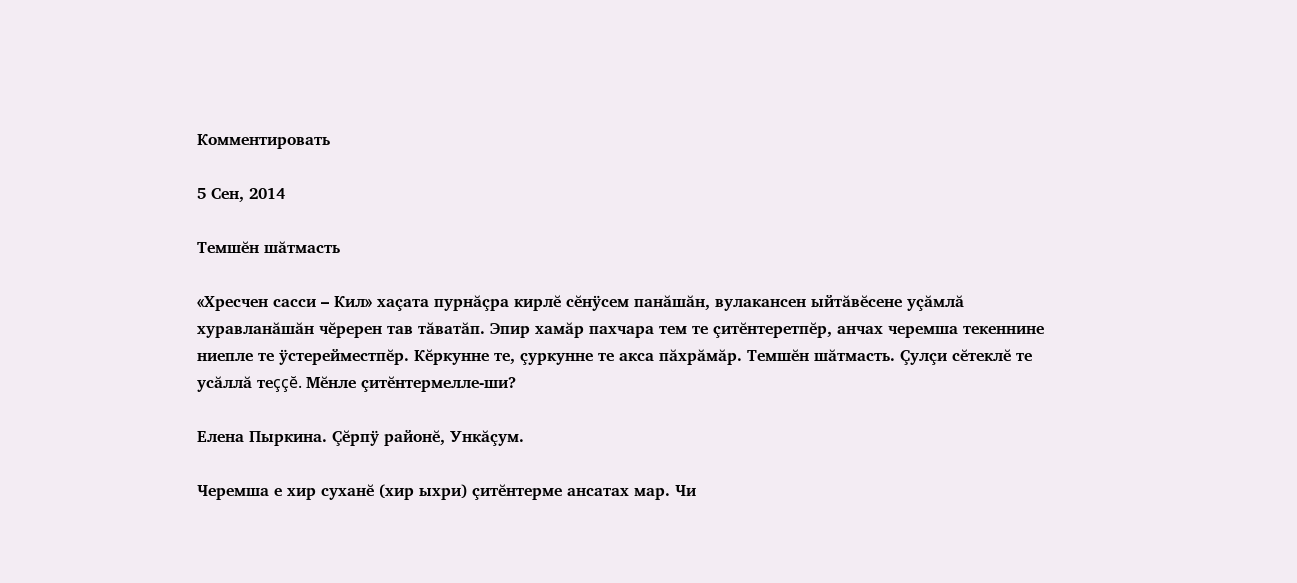Комментировать

5 Сен, 2014

Темшĕн шăтмасть

«Хресчен сасси – Кил» хаçата пурнăçра кирлĕ сĕнÿсем панăшăн, вулакансен ыйтăвĕсене уçăмлă хуравланăшăн чĕререн тав тăватăп. Эпир хамăр пахчара тем те çитĕнтеретпĕр, анчах черемша текеннине ниепле те ÿстерейместпĕр. Кĕркунне те, çуркунне те акса пăхрăмăр. Темшĕн шăтмасть. Çулçи сĕтеклĕ те усăллă теççĕ. Мĕнле çитĕнтермелле-ши?

Елена Пыркина. Çĕрпÿ районĕ, Ункăçум.

Черемша е хир суханĕ (хир ыхри) çитĕнтерме ансатах мар. Чи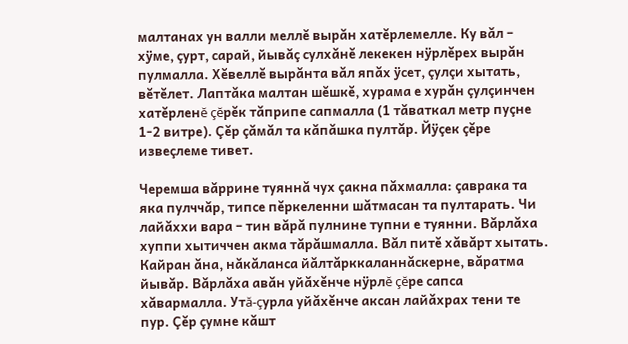малтанах ун валли меллĕ вырăн хатĕрлемелле. Ку вăл – хÿме, çурт, сарай, йывăç сулхăнĕ лекекен нÿрлĕрех вырăн пулмалла. Хĕвеллĕ вырăнта вăл япăх ÿсет, çулçи хытать, вĕтĕлет. Лаптăка малтан шĕшкĕ, хурама е хурăн çулçинчен хатĕрленĕ çĕрĕк тăприпе сапмалла (1 тăваткал метр пуçне 1-2 витре). Çĕр çăмăл та кăпăшка пултăр. Йÿçек çĕре извеçлеме тивет.

Черемша вăррине туяннă чух çакна пăхмалла: çаврака та яка пулччăр, типсе пĕркеленни шăтмасан та пултарать. Чи лайăххи вара – тин вăрă пулнине тупни е туянни. Вăрлăха хуппи хытиччен акма тăрăшмалла. Вăл питĕ хăвăрт хытать. Кайран ăна, нăкăланса йăлтăрккаланнăскерне, вăратма йывăр. Вăрлăха авăн уйăхĕнче нÿрлĕ çĕре сапса хăвармалла. Утă-çурла уйăхĕнче аксан лайăхрах тени те пур. Çĕр çумне кăшт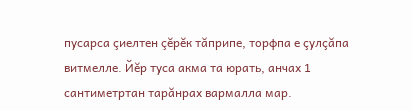пусарса çиелтен çĕрĕк тăприпе, торфпа е çулçăпа витмелле. Йĕр туса акма та юрать, анчах 1 сантиметртан тарăнрах вармалла мар.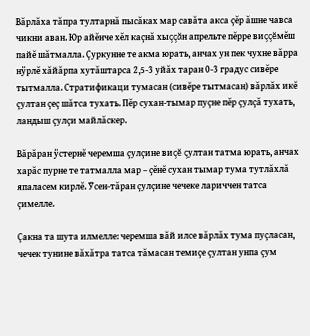Вăрлăха тăпра тултарнă пысăках мар савăта акса çĕр ăшне чавса чикни аван. Юр айĕнче хĕл каçнă хыççăн апрельте пĕрре виççĕмĕш пайĕ шăтмалла. Çуркунне те акма юрать, анчах ун пек чухне вăрра нÿрлĕ хăйăрпа хутăштарса 2,5-3 уйăх таран 0-3 градус сивĕре тытмалла. Стратификаци тумасан (сивĕре тытмасан) вăрлăх икĕ çултан çеç шăтса тухать. Пĕр сухан-тымар пуçне пĕр çулçă тухать, ландыш çулçи майлăскер.

Вăрăран ÿстернĕ черемша çулçине виçĕ çултан татма юрать, анчах харăс пурне те татмалла мар – çĕнĕ сухан тымар тума тутлăхлă япаласем кирлĕ. Ӳсен-тăран çулçине чечеке лариччен татса çимелле.

Çакна та шута илмелле: черемша вăй илсе вăрлăх тума пуçласан, чечек тунине вăхăтра татса тăмасан темиçе çултан унпа çум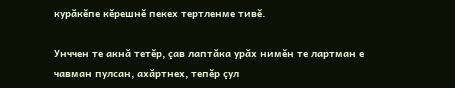курăкĕпе кĕрешнĕ пекех тертленме тивĕ.

Унччен те акнă тетĕр, çав лаптăка урăх нимĕн те лартман е чавман пулсан, ахăртнех, тепĕр çул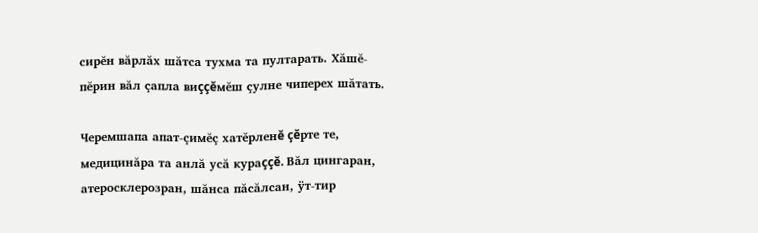сирĕн вăрлăх шăтса тухма та пултарать. Хăшĕ-пĕрин вăл çапла виççĕмĕш çулне чиперех шăтать.

Черемшапа апат-çимĕç хатĕрленĕ çĕрте те, медицинăра та анлă усă кураççĕ. Вăл цингаран, атеросклерозран, шăнса пăсăлсан, ÿт-тир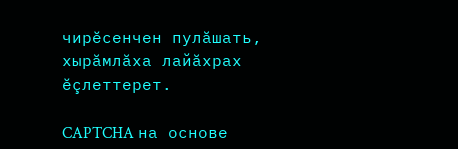чирĕсенчен пулăшать, хырăмлăха лайăхрах ĕçлеттерет.

CAPTCHA на основе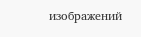изображений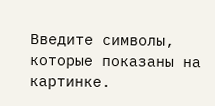Введите символы, которые показаны на картинке.